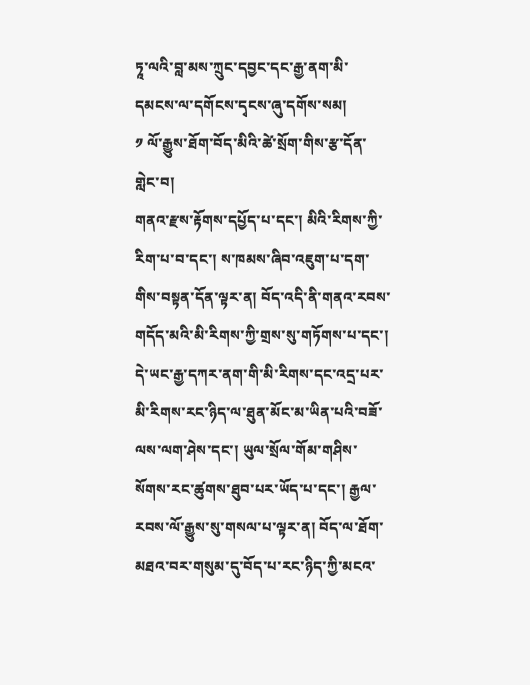ཏཱ་ལའི་བླ་མས་ཀྲུང་དབྱང་དང་རྒྱ་ནག་མི་དམངས་ལ་དགོངས་དྭངས་ཞུ་དགོས་སམ།
༡ ལོ་རྒྱུས་ཐོག་བོད་མིའི་ཚེ་སྲོག་གིས་རྩ་དོན་གླེང་བ།
གནའ་རྫས་རྟོགས་དཔྱོད་པ་དང་། མིའི་རིགས་ཀྱི་རིག་པ་བ་དང་། ས་ཁམས་ཞིབ་འཇུག་པ་དག་གིས་བསྟན་དོན་ལྟར་ན། བོད་འདི་ནི་གནའ་རབས་གདོད་མའི་མི་རིགས་ཀྱི་གྲས་སུ་གཏོགས་པ་དང་།
དེ་ཡང་རྒྱ་དཀར་ནག་གི་མི་རིགས་དང་འདྲ་པར་མི་རིགས་རང་ཉིད་ལ་ཐུན་མོང་མ་ཡིན་པའི་བཟོ་ལས་ལག་ཤེས་དང་། ཡུལ་སྲོལ་གོམ་གཤིས་སོགས་རང་ཚུགས་ཐུབ་པར་ཡོད་པ་དང་། རྒྱལ་རབས་ལོ་རྒྱུས་སུ་གསལ་པ་ལྟར་ན། བོད་ལ་ཐོག་མཐའ་བར་གསུམ་དུ་བོད་པ་རང་ཉིད་ཀྱི་མངའ་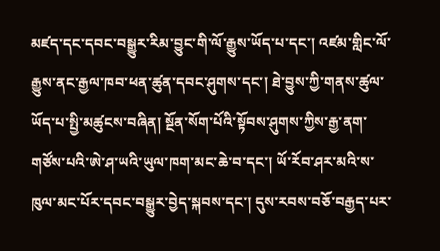མཛད་དང་དབང་བསྒྱུར་རིམ་བྱུང་གི་ལོ་རྒྱུས་ཡོད་པ་དང་། འཛམ་གླིང་ལོ་རྒྱུས་ནང་རྒྱལ་ཁབ་ཕན་ཚུན་དབང་ཤུགས་དང་། ཐེ་བྱུས་ཀྱི་གནས་ཚུལ་ཡོད་པ་སྤྱི་མཚུངས་བཞིན། སྔོན་སོག་པོའི་སྟོབས་ཤུགས་ཀྱིས་རྒྱ་ནག་གཙོས་པའི་ཨེ་ཤ་ཡའི་ཡུལ་ཁག་མང་ཆེ་བ་དང་། ཡོ་རོབ་ཤར་མའི་ས་ཁུལ་མང་པོར་དབང་བསྒྱུར་བྱེད་སྐབས་དང་། དུས་རབས་བཅོ་བརྒྱད་པར་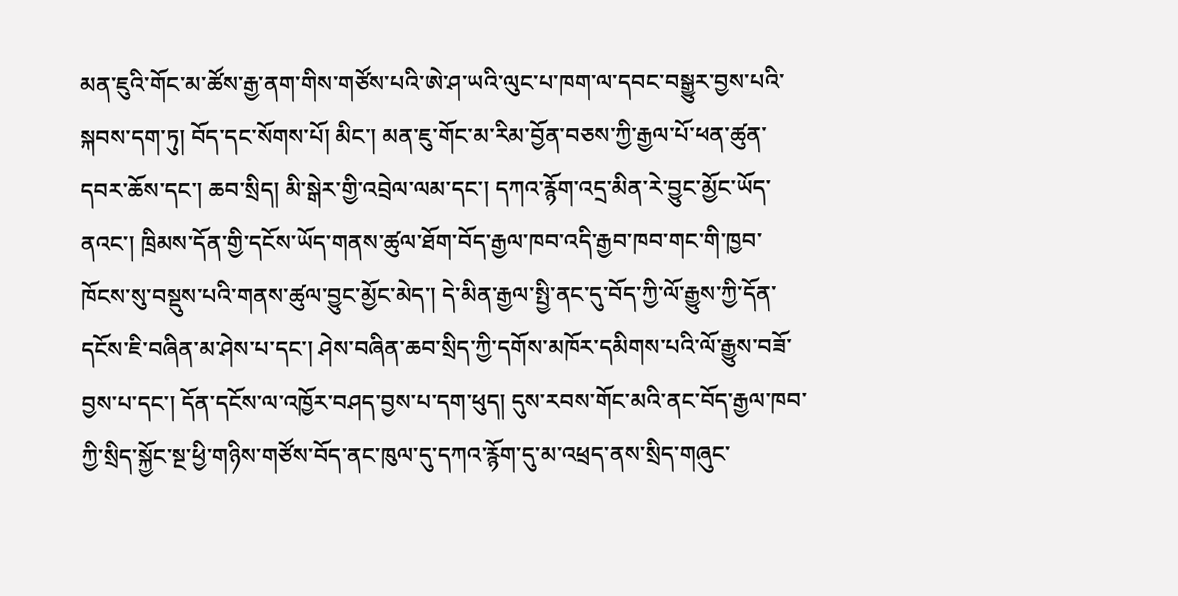མན་ཇུའི་གོང་མ་ཚོས་རྒྱ་ནག་གིས་གཙོས་པའི་ཨེ་ཤ་ཡའི་ལུང་པ་ཁག་ལ་དབང་བསྒྱུར་བྱས་པའི་སྐབས་དག་ཏུ། བོད་དང་སོགས་པོ། མིང་། མན་ཇུ་གོང་མ་རིམ་བྱོན་བཅས་ཀྱི་རྒྱལ་པོ་ཕན་ཚུན་དབར་ཆོས་དང་། ཆབ་སྲིད། མི་སྒེར་གྱི་འབྲེལ་ལམ་དང་། དཀའ་རྙོག་འདྲ་མིན་རེ་བྱུང་མྱོང་ཡོད་ནའང་། ཁྲིམས་དོན་གྱི་དངོས་ཡོད་གནས་ཚུལ་ཐོག་བོད་རྒྱལ་ཁབ་འདི་རྒྱབ་ཁབ་གང་གི་ཁྱབ་ཁོངས་སུ་བསྡུས་པའི་གནས་ཚུལ་བྱུང་མྱོང་མེད་། དེ་མིན་རྒྱལ་སྤྱི་ནང་དུ་བོད་ཀྱི་ལོ་རྒྱུས་ཀྱི་དོན་དངོས་ཇི་བཞིན་མ་ཤེས་པ་དང་། ཤེས་བཞིན་ཆབ་སྲིད་ཀྱི་དགོས་མཁོར་དམིགས་པའི་ལོ་རྒྱུས་བཟོ་བྱས་པ་དང་། དོན་དངོས་ལ་འཁྱོར་བཤད་བྱས་པ་དག་ཕུད། དུས་རབས་གོང་མའི་ནང་བོད་རྒྱལ་ཁབ་ཀྱི་སྲིད་སྐྱོང་སྔ་ཕྱི་གཉིས་གཙོས་བོད་ནང་ཁུལ་དུ་དཀའ་རྙོག་དུ་མ་འཕྲད་ནས་སྲིད་གཞུང་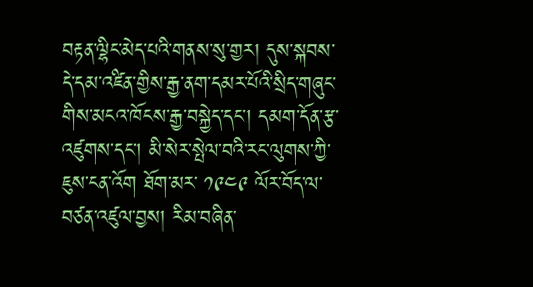བརྟན་ལྷིང་མེད་པའི་གནས་སུ་གྱར། དུས་སྐབས་དེ་དམ་འཛིན་གྱིས་རྒྱ་ནག་དམར་པོའི་སྲིད་གཞུང་གིས་མངའ་ཁོངས་རྒྱ་བསྐྱེད་དང་། དམག་དོན་རྩ་འཛུགས་དང་། མི་སེར་སྤེལ་བའི་རང་ལུགས་ཀྱི་ཇུས་ངན་འོག ཐོག་མར་ ༡༩༤༩ ལོར་བོད་ལ་བཙན་འཛུལ་བྱས། རིམ་བཞིན་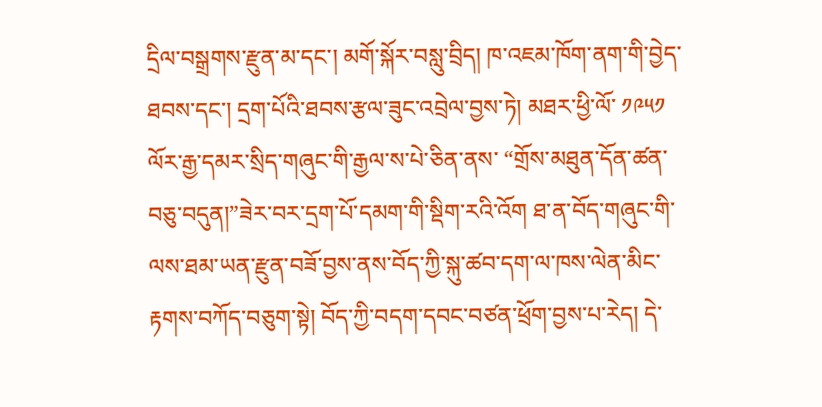དྲིལ་བསྒྲགས་རྫུན་མ་དང་། མགོ་སྐོར་བསླུ་བྲིད། ཁ་འཇམ་ཁོག་ནག་གི་བྱེད་ཐབས་དང་། དྲག་པོའི་ཐབས་རྩལ་ཟུང་འབྲེལ་བྱས་ཏེ། མཐར་ཕྱི་ལོ་ ༡༩༥༡ ལོར་རྒྱ་དམར་སྲིད་གཞུང་གི་རྒྱལ་ས་པེ་ཅིན་ནས་ “གྲོས་མཐུན་དོན་ཚན་བཅུ་བདུན།”ཟེར་བར་དྲག་པོ་དམག་གི་སྡིག་རའི་འོག ཐ་ན་བོད་གཞུང་གི་ལས་ཐམ་ཡན་རྫུན་བཟོ་བྱས་ནས་བོད་ཀྱི་སྐུ་ཚབ་དག་ལ་ཁས་ལེན་མིང་རྟགས་བཀོད་བཅུག་སྟེ། བོད་ཀྱི་བདག་དབང་བཙན་ཕྲོག་བྱས་པ་རེད། དེ་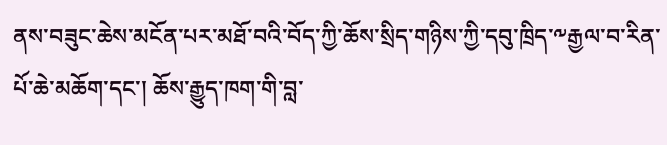ནས་བཟུང་ཆེས་མངོན་པར་མཐོ་བའི་བོད་ཀྱི་ཆོས་སྲིད་གཉིས་ཀྱི་དབུ་ཁྲིད་༸རྒྱལ་བ་རིན་པོ་ཆེ་མཆོག་དང་། ཆོས་རྒྱུད་ཁག་གི་བླ་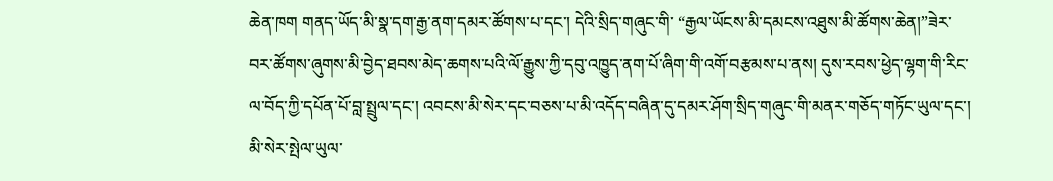ཆེན་ཁག གནད་ཡོད་མི་སྣ་དག་རྒྱ་ནག་དམར་ཚོགས་པ་དང་། དེའི་སྲིད་གཞུང་གི་ “རྒྱལ་ཡོངས་མི་དམངས་འཐུས་མི་ཚོགས་ཆེན།”ཟེར་བར་ཚོགས་ཞུགས་མི་བྱེད་ཐབས་མེད་ཆགས་པའི་ལོ་རྒྱུས་ཀྱི་དབུ་འཁྱུད་ནག་པོ་ཞིག་གི་འགོ་བརྩམས་པ་ནས། དུས་རབས་ཕྱེད་ལྷག་གི་རིང་ལ་བོད་ཀྱི་དཔོན་པོ་བླ་སྤྲུལ་དང་། འབངས་མི་སེར་དང་བཅས་པ་མི་འདོད་བཞིན་དུ་དམར་ཤོག་སྲིད་གཞུང་གི་མནར་གཅོད་གཏོང་ཡུལ་དང་། མི་སེར་སྤེལ་ཡུལ་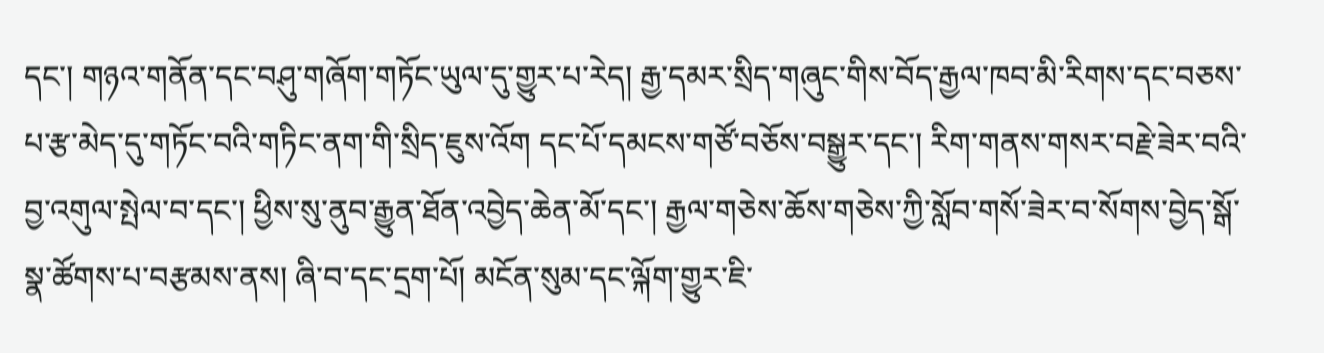དང་། གཉའ་གནོན་དང་བཤུ་གཞོག་གཏོང་ཡུལ་དུ་གྱུར་པ་རེད། རྒྱ་དམར་སྲིད་གཞུང་གིས་བོད་རྒྱལ་ཁབ་མི་རིགས་དང་བཅས་པ་རྩ་མེད་དུ་གཏོང་བའི་གཏིང་ནག་གི་སྲིད་ཇུས་འོག དང་པོ་དམངས་གཙོ་བཅོས་བསྒྱུར་དང་། རིག་གནས་གསར་བརྗེ་ཟེར་བའི་བྱ་འགུལ་སྤེལ་བ་དང་། ཕྱིས་སུ་ནུབ་རྒྱུན་ཐོན་འབྱེད་ཆེན་མོ་དང་། རྒྱལ་གཅེས་ཆོས་གཅེས་ཀྱི་སློབ་གསོ་ཟེར་བ་སོགས་བྱེད་སྒོ་སྣ་ཚོགས་པ་བརྩམས་ནས། ཞི་བ་དང་དྲག་པོ། མངོན་སུམ་དང་ལྐོག་གྱུར་ཇི་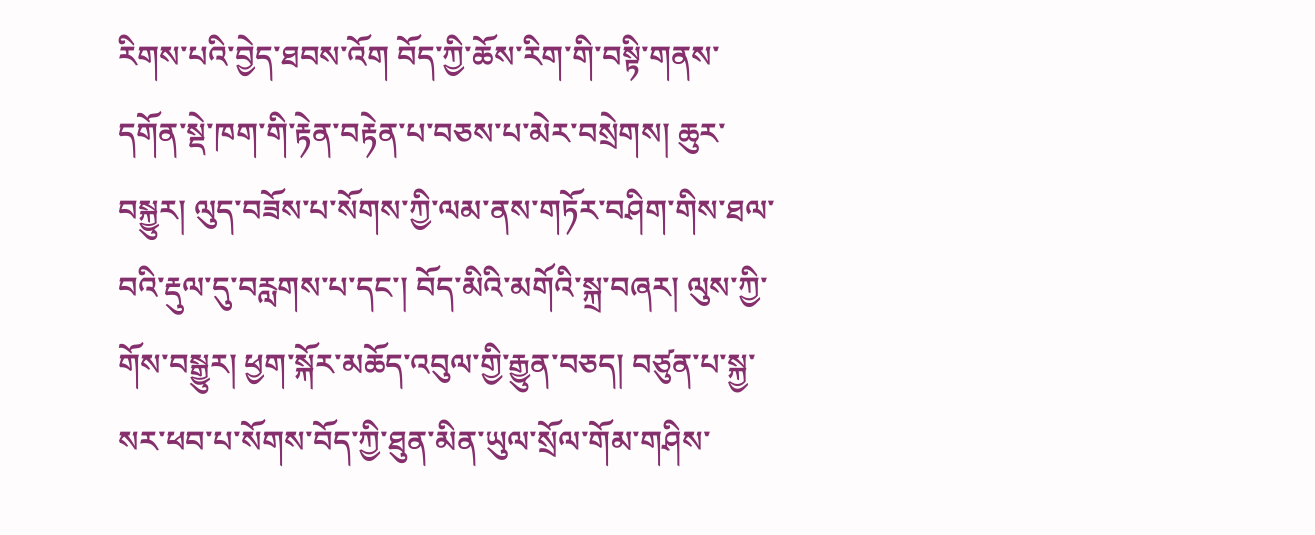རིགས་པའི་བྱེད་ཐབས་འོག བོད་ཀྱི་ཆོས་རིག་གི་བསྟི་གནས་དགོན་སྡེ་ཁག་གི་རྟེན་བརྟེན་པ་བཅས་པ་མེར་བསྲེགས། ཆུར་བསྐྱུར། ལུད་བཟོས་པ་སོགས་ཀྱི་ལམ་ནས་གཏོར་བཤིག་གིས་ཐལ་བའི་རྡུལ་དུ་བརླགས་པ་དང་། བོད་མིའི་མགོའི་སྐྲ་བཞར། ལུས་ཀྱི་གོས་བསྒྱུར། ཕྱག་སྐོར་མཆོད་འབུལ་གྱི་རྒྱུན་བཅད། བཙུན་པ་སྐྱ་སར་ཕབ་པ་སོགས་བོད་ཀྱི་ཐུན་མིན་ཡུལ་སྲོལ་གོམ་གཤིས་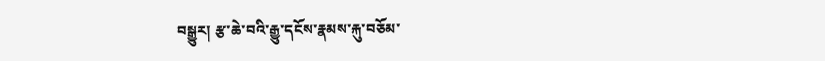བསྒྱུར། རྩ་ཆེ་བའི་རྒྱུ་དངོས་རྣམས་རྐུ་བཅོམ་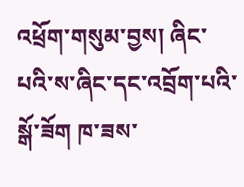འཕྲོག་གསུམ་བྱས། ཞིང་པའི་ས་ཞིང་དང་འབྲོག་པའི་སྒོ་ཟོག ཁ་ཟས་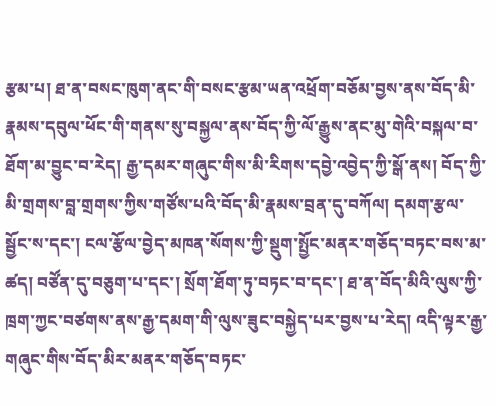རྩམ་པ། ཐ་ན་བསང་ཁུག་ནང་གི་བསང་རྩམ་ཡན་འཕྲོག་བཅོམ་བྱས་ནས་བོད་མི་རྣམས་དབུལ་ཕོང་གི་གནས་སུ་བསྐྱལ་ནས་བོད་ཀྱི་ལོ་རྒྱུས་ནང་མུ་གེའི་བསྐལ་བ་ཐོག་མ་བྱུང་བ་རེད། རྒྱ་དམར་གཞུང་གིས་མི་རིགས་དབྱེ་འབྱེད་ཀྱི་སྒོ་ནས། བོད་ཀྱི་མི་གྲགས་བླ་གྲགས་ཀྱིས་གཙོས་པའི་བོད་མི་རྣམས་བྲན་དུ་བཀོལ། དམག་རྩལ་སྦྱོང་ས་དང་། ངལ་རྩོལ་བྱེད་མཁན་སོགས་ཀྱི་སྡུག་སྤྱོང་མནར་གཅོད་བཏང་བས་མ་ཚད། བཙོན་དུ་བཅུག་པ་དང་། སྲོག་ཐོག་ཏུ་བཏང་བ་དང་། ཐ་ན་བོད་མིའི་ལུས་ཀྱི་ཁྲག་ཀྱང་བཙགས་ནས་རྒྱ་དམག་གི་ལུས་ཟུང་བསྐྱེད་པར་བྱས་པ་རེད། འདི་ལྟར་རྒྱ་གཞུང་གིས་བོད་མིར་མནར་གཅོད་བཏང་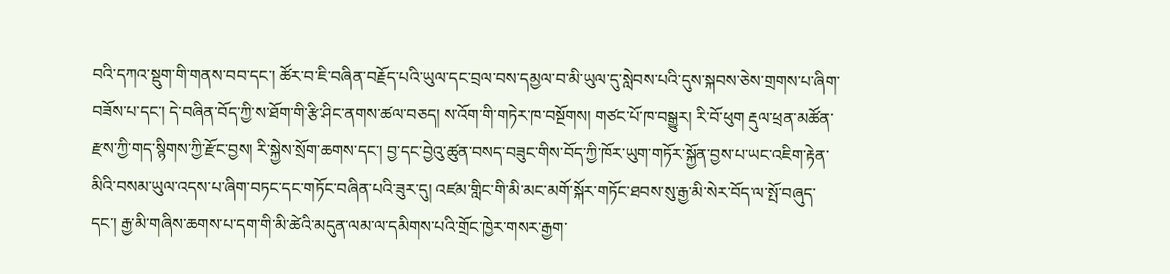བའི་དཀའ་སྡུག་གི་གནས་བབ་དང་། ཚོར་བ་ཇི་བཞིན་བརྗོད་པའི་ཡུལ་དང་བྲལ་བས་དམྱལ་བ་མི་ཡུལ་དུ་སླེབས་པའི་དུས་སྐབས་ཅེས་གྲགས་པ་ཞིག་བཟོས་པ་དང་། དེ་བཞིན་བོད་ཀྱི་ས་ཐོག་གི་རྩི་ཤིང་ནགས་ཚལ་བཅད། ས་འོག་གི་གཏེར་ཁ་བསྔོགས། གཙང་པོ་ཁ་བསྒྱུར། རི་བོ་ཕུག རྡུལ་ཕྲན་མཚོན་རྫས་ཀྱི་གད་སྙིགས་ཀྱི་རྫོང་བྱས། རི་སྐྱེས་སྲོག་ཆགས་དང་། བྱ་དང་བྱེའུ་ཚུན་བསད་བཟུང་གིས་བོད་ཀྱི་ཁོར་ཡུག་གཏོར་སྐྱོན་བྱས་པ་ཡང་འཇིག་རྟེན་མིའི་བསམ་ཡུལ་འདས་པ་ཞིག་བཏང་དང་གཏོང་བཞིན་པའི་ཟུར་དུ། འཛམ་གླིང་གི་མི་མང་མགོ་སྐོར་གཏོང་ཐབས་སུ་རྒྱ་མི་སེར་བོད་ལ་སྤོ་བཞུད་དང་། རྒྱ་མི་གཞིས་ཆགས་པ་དག་གི་མི་ཚེའི་མདུན་ལམ་ལ་དམིགས་པའི་གྲོང་ཁྱེར་གསར་རྒྱག་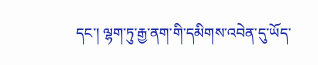དང་། ལྷག་ཏུ་རྒྱ་ནག་གི་དམིགས་འབེན་དུ་ཡོད་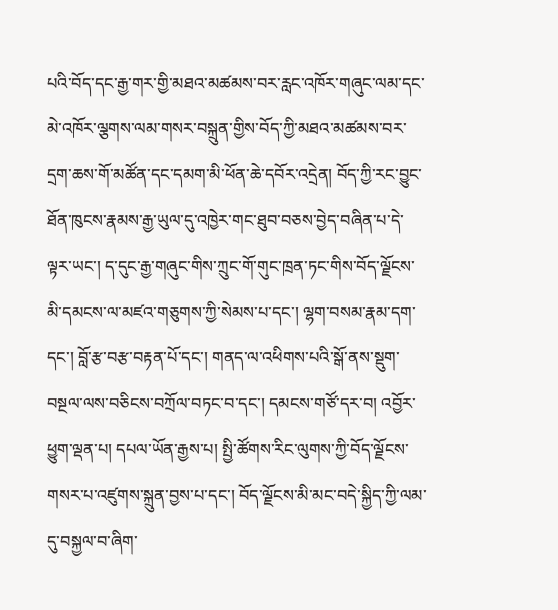པའི་བོད་དང་རྒྱ་གར་གྱི་མཐའ་མཚམས་བར་རླང་འཁོར་གཞུང་ལམ་དང་མེ་འཁོར་ལྕགས་ལམ་གསར་བསྐྲུན་གྱིས་བོད་ཀྱི་མཐའ་མཚམས་བར་དྲག་ཆས་གོ་མཚོན་དང་དམག་མི་ཕོན་ཆེ་དབོར་འདྲེན། བོད་ཀྱི་རང་བྱུང་ཐོན་ཁུངས་རྣམས་རྒྱ་ཡུལ་དུ་འཁྱེར་གང་ཐུབ་བཅས་བྱེད་བཞིན་པ་དེ་ལྟར་ཡང་། ད་དུང་རྒྱ་གཞུང་གིས་ཀྲུང་གོ་གུང་ཁྲན་ཏང་གིས་བོད་ལྗོངས་མི་དམངས་ལ་མཛའ་གཅུགས་ཀྱི་སེམས་པ་དང་། ལྷག་བསམ་རྣམ་དག་དང་། བློ་རྩ་བརྩ་བརྟན་པོ་དང་། གནད་ལ་འཕིགས་པའི་སྒོ་ནས་སྡུག་བསྔལ་ལས་བཅིངས་བཀྲོལ་བཏང་བ་དང་། དམངས་གཙོ་དར་བ། འབྱོར་ཕྱུག་ལྡན་པ། དཔལ་ཡོན་རྒྱས་པ། སྤྱི་ཚོགས་རིང་ལུགས་ཀྱི་བོད་ལྗོངས་གསར་པ་འཛུགས་སྐྲུན་བྱས་པ་དང་། བོད་ལྗོངས་མི་མང་བདེ་སྐྱིད་ཀྱི་ལམ་དུ་བསྐྱལ་བ་ཞིག་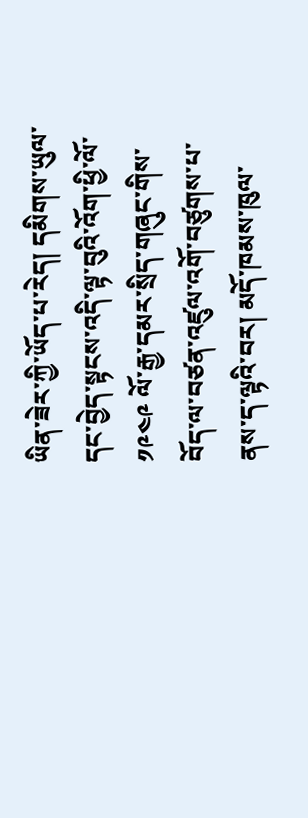ཡིན་ཟེར་ཀྱི་ཡོད་པ་རེད། དམིགས་ཡུལ་དང་བྱེད་སྟངས་འདི་ལྟ་བུའི་འོག་ཕྱི་ལོ་ ༡༩༤༩ ལོ་རྒྱ་དམར་སྲིད་གཞུང་གིས་བོད་ལ་བཙན་འཛུལ་འགོ་བཙུགས་པ་ནས་ད་ལྟའི་བར། མདོ་ཁམས་ཁུལ་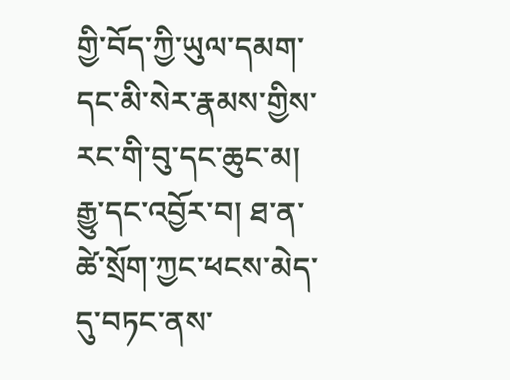གྱི་བོད་ཀྱི་ཡུལ་དམག་དང་མི་སེར་རྣམས་གྱིས་རང་གི་བུ་དང་ཆུང་མ། རྒྱུ་དང་འབྱོར་བ། ཐ་ན་ཚེ་སྲོག་ཀྱང་ཕངས་མེད་དུ་བཏང་ནས་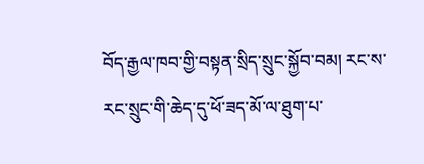བོད་རྒྱལ་ཁབ་གྱི་བསྟན་སྲིད་སྲུང་སྐྱོབ་བམ། རང་ས་རང་སྲུང་གི་ཆེད་དུ་ཕོ་ཟད་མོ་ལ་ཐུག་པ་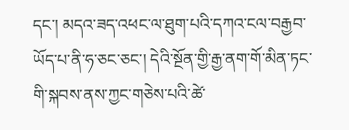དང་། མདའ་ཟད་འཕང་ལ་ཐུག་པའི་དཀའ་ངལ་བརྒྱབ་ཡོད་པ་ནི་ཧ་ཅང་ཅང་། དེའི་སྔོན་གྱི་རྒྱ་ནག་གོ་མིན་ཏང་གི་སྐབས་ནས་ཀྱང་གཅེས་པའི་ཚེ་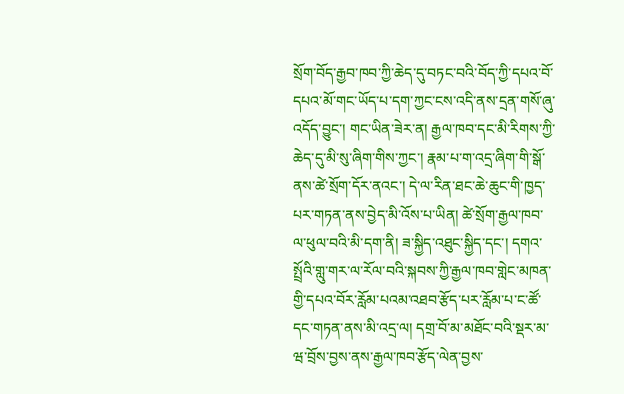སྲོག་བོད་རྒྱབ་ཁབ་ཀྱི་ཆེད་དུ་བཏང་བའི་བོད་ཀྱི་དཔའ་བོ་དཔའ་མོ་གང་ཡོད་པ་དག་ཀྱང་ངས་འདི་ནས་དྲན་གསོ་ཞུ་འདོད་བྱུང་། གང་ཡིན་ཟེར་ན། རྒྱལ་ཁབ་དང་མི་རིགས་ཀྱི་ཆེད་དུ་མི་སུ་ཞིག་གིས་ཀྱང་། རྣམ་པ་ག་འདྲ་ཞིག་གི་སྒོ་ནས་ཚེ་སྲོག་དོར་ནའང་། དེ་ལ་རིན་ཐང་ཆེ་ཆུང་གི་ཁྱད་པར་གཏན་ནས་བྱེད་མི་འོས་པ་ཡིན། ཚེ་སྲོག་རྒྱལ་ཁབ་ལ་ཕུལ་བའི་མི་དག་ནི། ཟ་སྐྱིད་འཐུང་སྐྱིད་དང་། དགའ་སྤྲོའི་གླུ་གར་ལ་རོལ་བའི་སྐབས་ཀྱི་རྒྱལ་ཁབ་གླེང་མཁན་གྱི་དཔའ་བོར་རློམ་པའམ་འཐབ་རྩོད་པར་རློམ་པ་ང་ཚོ་དང་གཏན་ནས་མི་འདྲ་ལ། དགྲ་བོ་མ་མཐོང་བའི་སྡར་མ་ཝ་བྲོས་བྱས་ནས་རྒྱལ་ཁབ་རྩོད་ལེན་བྱས་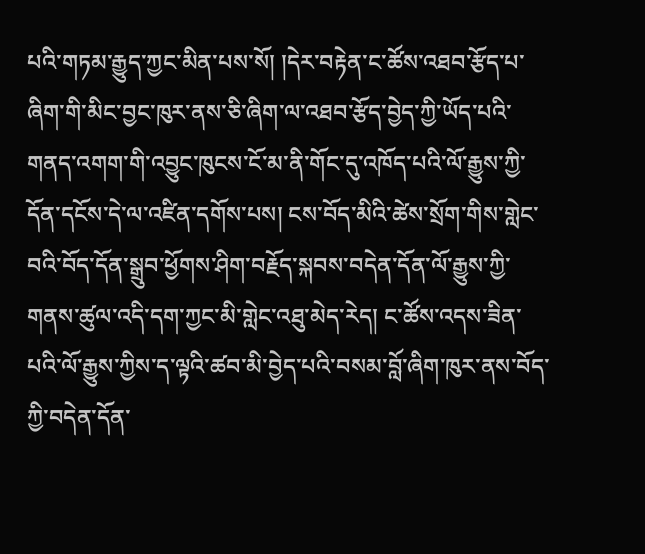པའི་གཏམ་རྒྱུད་ཀྱང་མིན་པས་སོ། །དེར་བརྟེན་ང་ཚོས་འཐབ་རྩོད་པ་ཞིག་གི་མིང་བྱང་ཁུར་ནས་ཅི་ཞིག་ལ་འཐབ་རྩོད་བྱེད་ཀྱི་ཡོད་པའི་གནད་འགག་གི་འབྱུང་ཁུངས་ངོ་མ་ནི་གོང་དུ་འཁོད་པའི་ལོ་རྒྱུས་ཀྱི་དོན་དངོས་དེ་ལ་འཛིན་དགོས་པས། ངས་བོད་མིའི་ཚེས་སྲོག་གིས་གླེང་བའི་བོད་དོན་སྒྲུབ་ཕྱོགས་ཤིག་བརྗོད་སྐབས་བདེན་དོན་ལོ་རྒྱུས་ཀྱི་གནས་ཚུལ་འདི་དག་ཀྱང་མི་གླེང་འཐུ་མེད་རེད། ང་ཚོས་འདས་ཟིན་པའི་ལོ་རྒྱུས་ཀྱིས་ད་ལྟའི་ཚབ་མི་བྱེད་པའི་བསམ་བློ་ཞིག་ཁུར་ནས་བོད་ཀྱི་བདེན་དོན་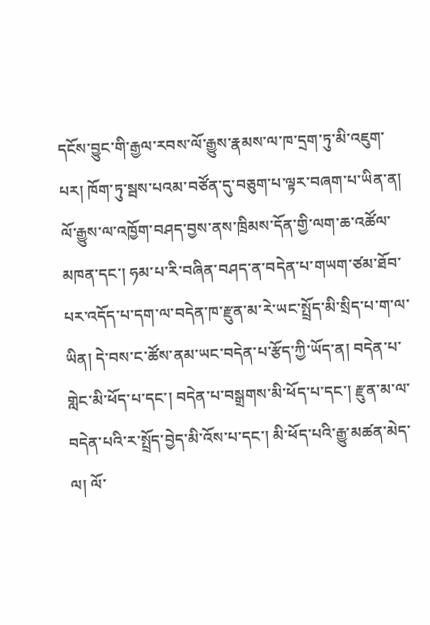དངོས་བྱུང་གི་རྒྱལ་རབས་ལོ་རྒྱུས་རྣམས་ལ་ཁ་དྲག་ཏུ་མི་འཇུག་པར། ཁོག་ཏུ་སྦས་པའམ་བཙོན་དུ་བཅུག་པ་ལྟར་བཞག་པ་ཡིན་ན། ལོ་རྒྱུས་ལ་འཁྱོག་བཤད་བྱས་ནས་ཁྲིམས་དོན་གྱི་ལག་ཆ་འཚོལ་མཁན་དང་། ཧམ་པ་རི་བཞིན་བཤད་ན་བདེན་པ་གཡག་ཙམ་ཐོབ་པར་འདོད་པ་དག་ལ་བདེན་ཁ་རྫུན་མ་རེ་ཡང་སྤྲོད་མི་སྲིད་པ་ག་ལ་ཡིན། དེ་བས་ང་ཚོས་ནམ་ཡང་བདེན་པ་རྩོད་ཀྱི་ཡོད་ན། བདེན་པ་གླེང་མི་ཕོད་པ་དང་། བདེན་པ་བསྒྲགས་མི་ཕོད་པ་དང་། རྫུན་མ་ལ་བདེན་པའི་ར་སྤྲོད་བྱེད་མི་འོས་པ་དང་། མི་ཕོད་པའི་རྒྱུ་མཚན་མེད་ལ། ལོ་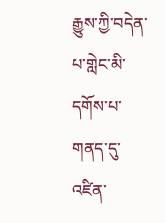རྒྱུས་ཀྱི་བདེན་པ་གླེང་མི་དགོས་པ་གནད་དུ་འཛིན་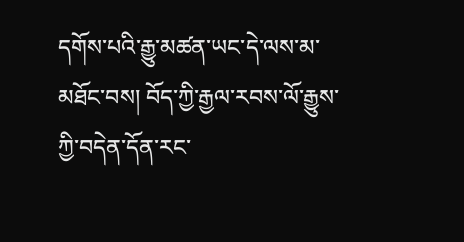དགོས་པའི་རྒྱུ་མཚན་ཡང་དེ་ལས་མ་མཐོང་བས། བོད་ཀྱི་རྒྱལ་རབས་ལོ་རྒྱུས་ཀྱི་བདེན་དོན་རང་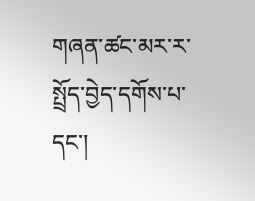གཞན་ཚང་མར་ར་སྤྲོད་བྱེད་དགོས་པ་དང་།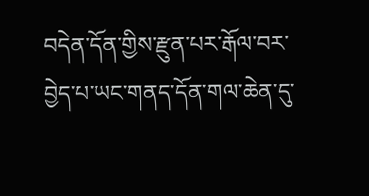བདེན་དོན་གྱིས་རྫུན་པར་རྒོལ་བར་བྱེད་པ་ཡང་གནད་དོན་གལ་ཆེན་དུ་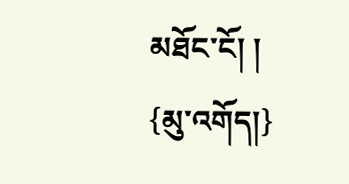མཐོང་ངོ། །
{མུ་འགོད།}